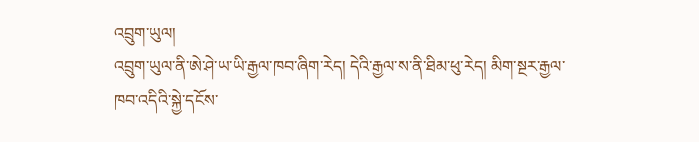འབྲུག་ཡུལ།
འབྲུག་ཡུལ་ནི་ཨེ་ཤེ་ཡ་ཡི་རྒྱལ་ཁབ་ཞིག་རེད། དེའི་རྒྱལ་ས་ནི་ཐིམ་ཕུ་རེད། མིག་སྔར་རྒྱལ་ཁབ་འདིའི་སྐྱེ་དངོས་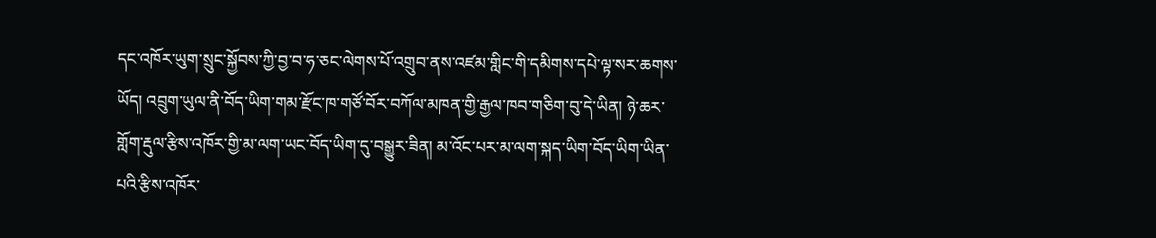དང་འཁོར་ཡུག་སྲུང་སྐྱོབས་ཀྱི་བྱ་བ་ཧ་ཅང་ལེགས་པོ་འགྲུབ་ནས་འཛམ་གླིང་གི་དམིགས་དཔེ་ལྟ་སར་ཆགས་ཡོད། འབྲུག་ཡུལ་ནི་བོད་ཡིག་གམ་རྫོང་ཁ་གཙོ་བོར་བཀོལ་མཁན་གྱི་རྒྱལ་ཁབ་གཅིག་བུ་དེ་ཡིན། ཉེ་ཆར་གློག་རྡུལ་རྩིས་འཁོར་གྱི་མ་ལག་ཡང་བོད་ཡིག་དུ་བསྒྱུར་ཟིན། མ་འོང་པར་མ་ལག་སྐད་ཡིག་བོད་ཡིག་ཡིན་པའི་རྩིས་འཁོར་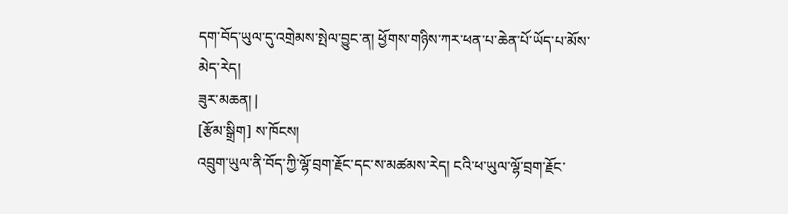དག་བོད་ཡུལ་དུ་འགྲེམས་སྤེལ་བྱུང་ན། ཕྱོགས་གཉིས་ཀར་ཕན་པ་ཆེན་པོ་ཡོད་པ་མོས་མེད་རེད།
ཟུར་མཆན། |
[རྩོམ་སྒྲིག] ས་ཁོངས།
འབྲུག་ཡུལ་ནི་བོད་ཀྱི་ལྷོ་བྲག་རྗོང་དང་ས་མཚམས་རེད། ངའི་ཕ་ཡུལ་ལྷོ་བྲག་རྗོང་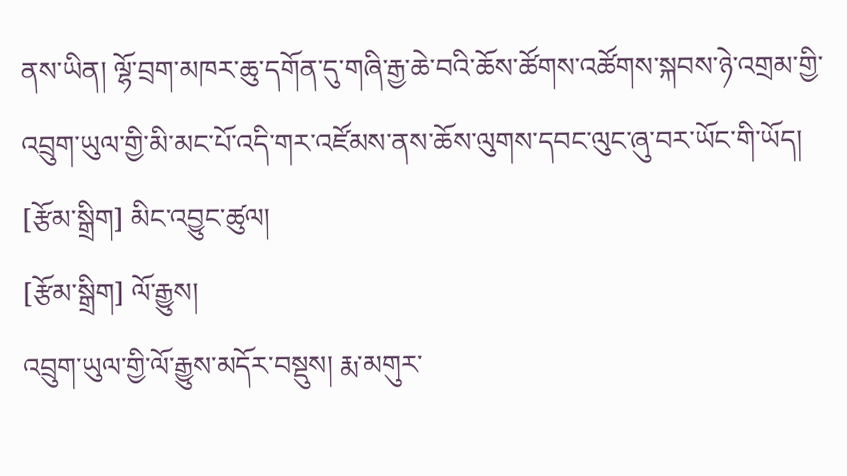ནས་ཡིན། ལྷོ་བྲག་མཁར་ཆུ་དགོན་དུ་གཞི་རྒྱ་ཆེ་བའི་ཆོས་ཚོགས་འཚོགས་སྐབས་ཉེ་འགྲམ་གྱི་འབྲུག་ཡུལ་གྱི་མི་མང་པོ་འདི་གར་འཛོམས་ནས་ཆོས་ལུགས་དབང་ལུང་ཞུ་བར་ཡོང་གི་ཡོད།
[རྩོམ་སྒྲིག] མིང་འབྱུང་ཚུལ།
[རྩོམ་སྒྲིག] ལོ་རྒྱུས།
འབྲུག་ཡུལ་གྱི་ལོ་རྒྱུས་མདོར་བསྡུས། རྨ་མགུར་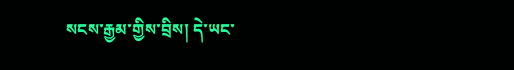སངས་རྒྱམ་གྱིས་བྲིས། དེ་ཡང་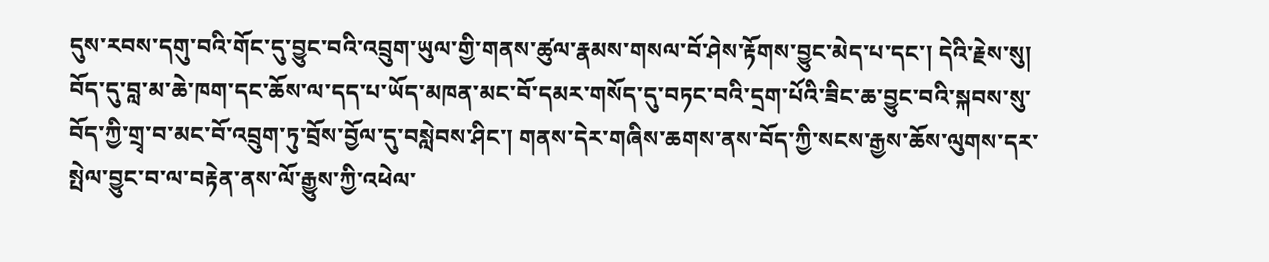དུས་རབས་དགུ་བའི་གོང་དུ་བྱུང་བའི་འབྲུག་ཡུལ་གྱི་གནས་ཚུལ་རྣམས་གསལ་བོ་ཤེས་རྟོགས་བྱུང་མེད་པ་དང་། དེའི་རྗེས་སུ། བོད་དུ་བླ་མ་ཆེ་ཁག་དང་ཆོས་ལ་དད་པ་ཡོད་མཁན་མང་བོ་དམར་གསོད་དུ་བཏང་བའི་དྲག་པོའི་ཟིང་ཆ་བྱུང་བའི་སྐབས་སུ་བོད་ཀྱི་གྲྭ་བ་མང་བོ་འབྲུག་ཏུ་བྲོས་བྱོལ་དུ་བསླེབས་ཤིང་། གནས་དེར་གཞིས་ཆགས་ནས་བོད་ཀྱི་སངས་རྒྱས་ཆོས་ལུགས་དར་སྤེལ་བྱུང་བ་ལ་བརྟེན་ནས་ལོ་རྒྱུས་ཀྱི་འཕེལ་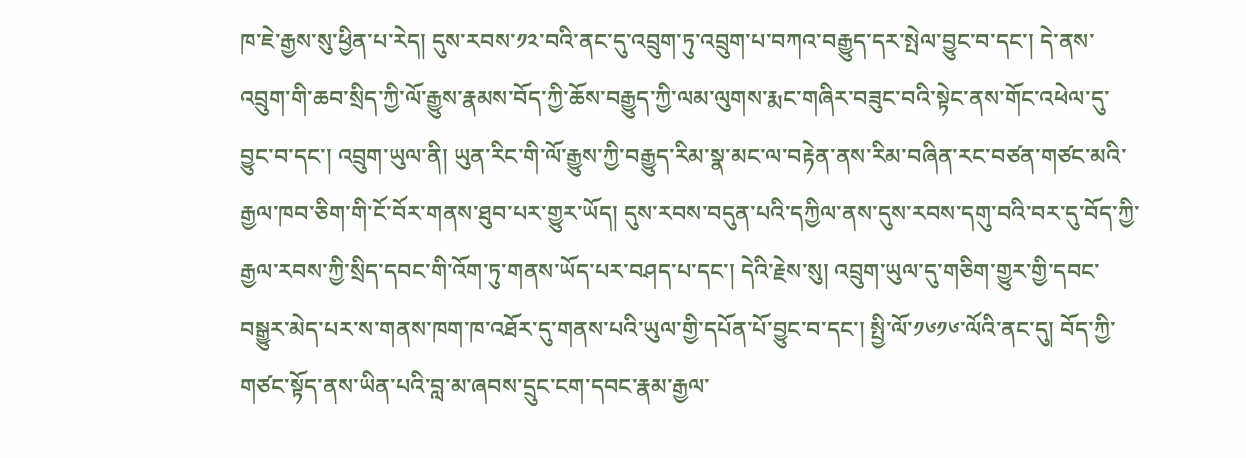ཁ་ཇེ་རྒྱས་སུ་ཕྱིན་པ་རེད། དུས་རབས་༡༢་བའི་ནང་དུ་འབྲུག་ཏུ་འབྲུག་པ་བཀའ་བརྒྱུད་དར་སྤེལ་བྱུང་བ་དང་། དེ་ནས་འབྲུག་གི་ཆབ་སྲིད་ཀྱི་ལོ་རྒྱུས་རྣམས་བོད་ཀྱི་ཆོས་བརྒྱུད་ཀྱི་ལམ་ལུགས་རྨང་གཞིར་བཟུང་བའི་སྟེང་ནས་གོང་འཕེལ་དུ་བྱུང་བ་དང་། འབྲུག་ཡུལ་ནི། ཡུན་རིང་གི་ལོ་རྒྱུས་ཀྱི་བརྒྱུད་རིམ་སྣ་མང་ལ་བརྟེན་ནས་རིམ་བཞིན་རང་བཙན་གཙང་མའི་རྒྱལ་ཁབ་ཅིག་གི་ངོ་བོར་གནས་ཐུབ་པར་གྱུར་ཡོད། དུས་རབས་བདུན་པའི་དཀྱིལ་ནས་དུས་རབས་དགུ་བའི་བར་དུ་བོད་ཀྱི་རྒྱལ་རབས་ཀྱི་སྲིད་དབང་གི་འོག་ཏུ་གནས་ཡོད་པར་བཤད་པ་དང་། དེའི་རྗེས་སུ། འབྲུག་ཡུལ་དུ་གཅིག་གྱུར་གྱི་དབང་བསྒྱུར་མེད་པར་ས་གནས་ཁག་ཁ་འཐོར་དུ་གནས་པའི་ཡུལ་གྱི་དཔོན་པོ་བྱུང་བ་དང་། སྤྱི་ལོ་༡༦༡༦་ལོའི་ནང་དུ། བོད་ཀྱི་གཙང་སྟོད་ནས་ཡིན་པའི་བླ་མ་ཞབས་དྲུང་ངག་དབང་རྣམ་རྒྱལ་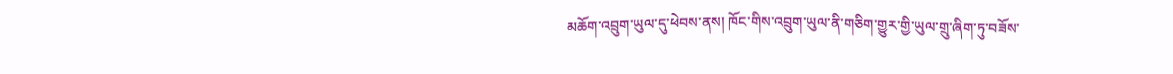མཆོག་འབྲུག་ཡུལ་དུ་ཕེབས་ནས། ཁོང་གིས་འབྲུག་ཡུལ་ནི་གཅིག་གྱུར་གྱི་ཡུལ་གྲུ་ཞིག་ཏུ་བཟོས་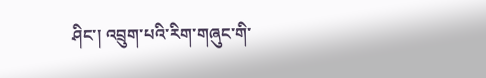ཤིང་། འབྲུག་པའི་རིག་གཞུང་གི་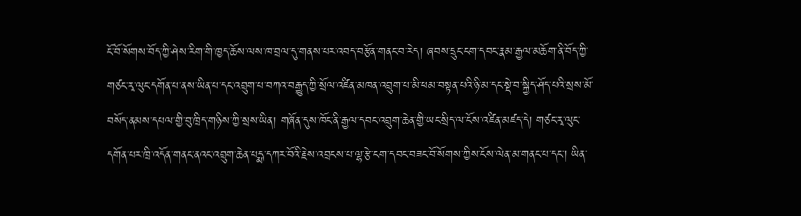ངོ་བོ་སོགས་བོད་ཀྱི་ཤེས་རིག་གི་ཁྱད་ཆོས་ལས་ཁ་བྲལ་དུ་གནས་པར་འབད་བརྩོན་གནང་བ་རེད། ཞབས་དྲུང་ངག་དབང་རྣམ་རྒྱལ་མཆོག་ནི་བོད་ཀྱི་གཙང་རྭ་ལུང་དགོན་པ་ནས་ཡིན་པ་དང་འབྲུག་པ་བཀའ་བརྒྱུད་ཀྱི་སྲོལ་འཛིན་མཁན་འབྲུག་པ་མི་ཕམ་བསྟན་པའི་ཉི་མ་དང་སྡེ་བ་སྐྱིད་ཤོད་པའི་སྲས་མོ་བསོད་ནམས་དཔལ་གྱི་བུ་ཁྲིད་གཉིས་ཀྱི་སྲས་ཡིན། གཞོན་དུས་ཁོང་ནི་རྒྱལ་དབང་འབྲུག་ཆེན་གྱི་ཡང་སྲིད་ལ་ངོས་འཛིན་མཛད་དེ། གཙང་རྭ་ལུང་དགོན་པར་ཁྲི་འདོན་གནང་ནའང་འབྲུག་ཆེན་པདྨ་དཀར་བོའི་རྗེས་འབྲངས་པ་ལྷ་རྩེ་ངག་དབང་བཟང་བོ་སོགས་ཀྱིས་ངོས་ལེན་མ་གནང་པ་དང་། ཡིན་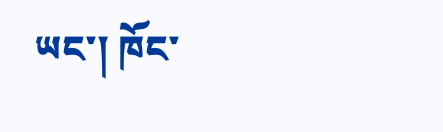ཡང་། ཁོང་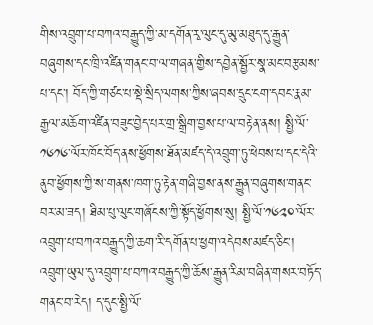གིས་འབྲུག་པ་བཀའ་བརྒྱུད་ཀྱི་མ་དགོན་རྭ་ལུང་དུ་མུ་མཐུད་དུ་རྒྱུན་བཞུགས་དང་ཁྲི་འཛིན་གནང་བ་ལ་གཞན་གྱིས་དབྱེན་སྦྱོར་སྣ་མང་བརྩམས་པ་དང་། བོད་ཀྱི་གཙང་པ་སྡེ་སྲིད་ལགས་ཀྱིས་ཞབས་དྲུང་ངག་དབང་རྣམ་རྒྱལ་མཆོག་འཛིན་བཟུང་བྱེད་པར་གྲ་སྒྲིག་བྱས་པ་ལ་བརྟེན་ནས། སྤྱི་ལོ་༡༦༡༦་ལོར་ཁོང་བོད་ནས་ཕྱོགས་ཐོན་མཛད་དེ་འབྲུག་ཏུ་ཕེབས་པ་དང་དེའི་ནུབ་ཕྱོགས་ཀྱི་ས་གནས་ཁག་ཏུ་རྟེན་གཞི་བྱས་ནས་རྒྱུན་བཞུགས་གནང་བར་མ་ཟད། ཐིམ་པུ་ལུང་གཞོངས་ཀྱི་སྟོད་ཕྱོགས་སུ། སྤྱི་ལོ་༡༦༢༠་ལོར་འབྲུག་པ་བཀའ་བརྒྱུད་ཀྱི་ཆག་རི་དགོན་པ་ཕྱག་འདེབས་མཛད་ཅིང་། འབྲུག་ཡུལ་དུ་འབྲུག་པ་བཀའ་བརྒྱུད་ཀྱི་ཆོས་རྒྱུན་རིམ་བཞིན་གསར་བཏོད་གནང་བ་རེད། ད་དུང་སྤྱི་ལོ་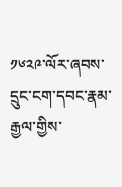༡༦༢༩་ལོར་ཞབས་དྲུང་ངག་དབང་རྣམ་རྒྱལ་གྱིས་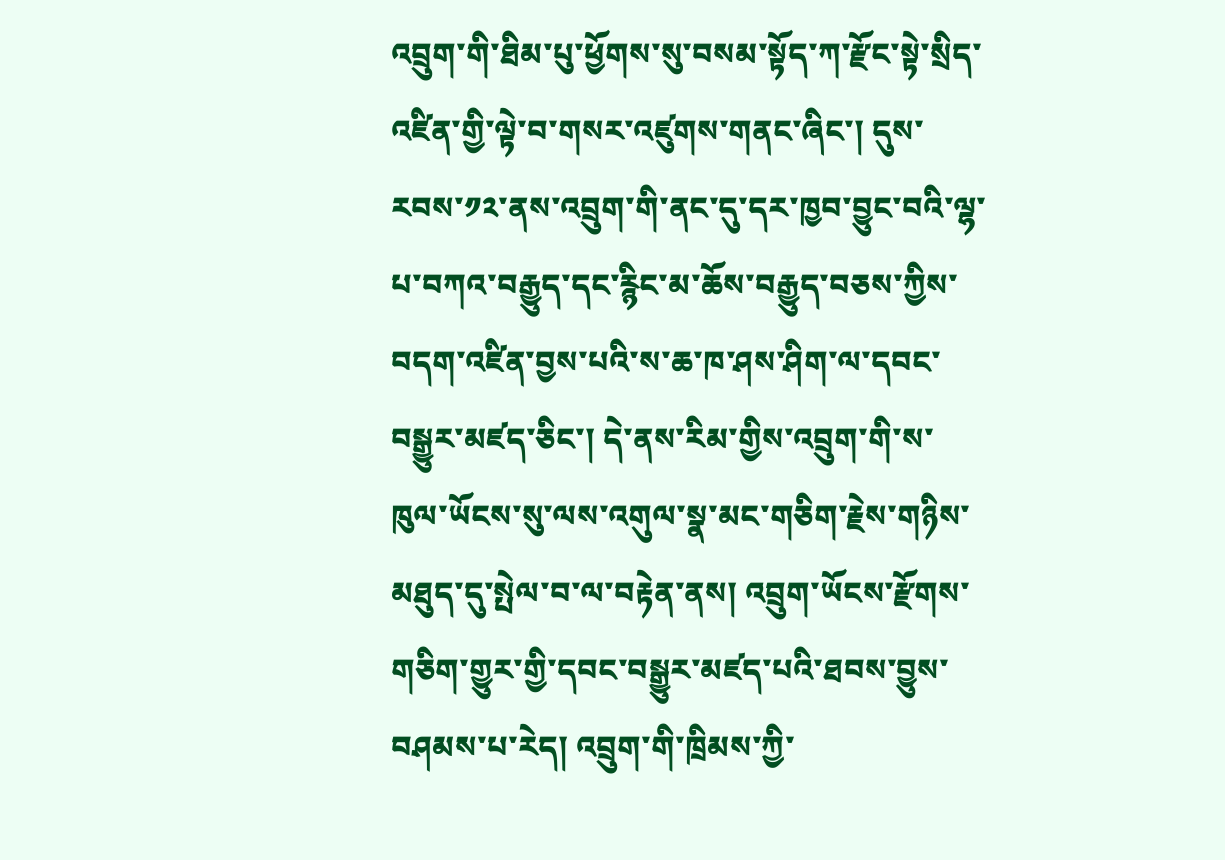འབྲུག་གི་ཐིམ་པུ་ཕྱོགས་སུ་བསམ་སྟོད་ཀ་རྫོང་སྟེ་སྲིད་འཛིན་གྱི་ལྟེ་བ་གསར་འཛུགས་གནང་ཞིང་། དུས་རབས་༡༢་ནས་འབྲུག་གི་ནང་དུ་དར་ཁྱབ་བྱུང་བའི་ལྷ་པ་བཀའ་བརྒྱུད་དང་རྙིང་མ་ཆོས་བརྒྱུད་བཅས་ཀྱིས་བདག་འཛིན་བྱས་པའི་ས་ཆ་ཁ་ཤས་ཤིག་ལ་དབང་བསྒྱུར་མཛད་ཅིང་། དེ་ནས་རིམ་གྱིས་འབྲུག་གི་ས་ཁུལ་ཡོངས་སུ་ལས་འགུལ་སྣ་མང་གཅིག་རྗེས་གཉིས་མཐུད་དུ་སྤེལ་བ་ལ་བརྟེན་ནས། འབྲུག་ཡོངས་རྫོགས་གཅིག་གྱུར་གྱི་དབང་བསྒྱུར་མཛད་པའི་ཐབས་བྱུས་བཤམས་པ་རེད། འབྲུག་གི་ཁྲིམས་ཀྱི་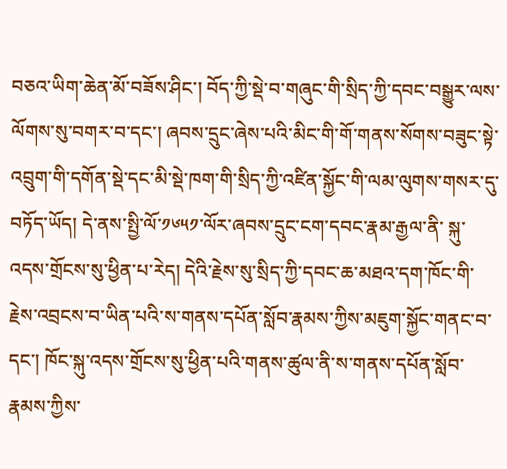བཅའ་ཡིག་ཆེན་མོ་བཟོས་ཤིང་། བོད་ཀྱི་སྡེ་བ་གཞུང་གི་སྲིད་ཀྱི་དབང་བསྒྱུར་ལས་ལོགས་སུ་བགར་བ་དང་། ཞབས་དྲུང་ཞེས་པའི་མིང་གི་གོ་གནས་སོགས་བཟུང་སྟེ་འབྲུག་གི་དགོན་སྡེ་དང་མི་སྡེ་ཁག་གི་སྲིད་ཀྱི་འཛིན་སྐྱོང་གི་ལམ་ལུགས་གསར་དུ་བཏོད་ཡོད། དེ་ནས་སྤྱི་ལོ་༡༦༥༡་ལོར་ཞབས་དྲུང་ངག་དབང་རྣམ་རྒྱལ་ནི་ སྐུ་འདས་གྲོངས་སུ་ཕྱིན་པ་རེད། དེའི་རྗེས་སུ་སྲིད་ཀྱི་དབང་ཆ་མཐའ་དག་ཁོང་གི་རྗེས་འབྲངས་བ་ཡིན་པའི་ས་གནས་དཔོན་སློབ་རྣམས་ཀྱིས་མཇུག་སྐྱོང་གནང་བ་དང་། ཁོང་སྐུ་འདས་གྲོངས་སུ་ཕྱིན་པའི་གནས་ཚུལ་ནི་ས་གནས་དཔོན་སློབ་རྣམས་ཀྱིས་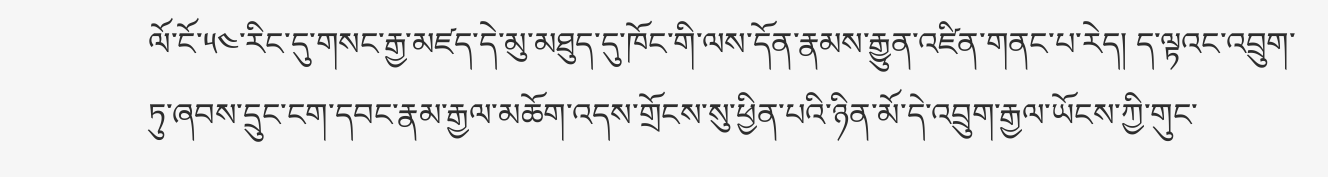ལོ་ངོ་༥༤་རིང་དུ་གསང་རྒྱ་མཛད་དེ་མུ་མཐུད་དུ་ཁོང་གི་ལས་དོན་རྣམས་རྒྱུན་འཛིན་གནང་པ་རེད། ད་ལྟའང་འབྲུག་ཏུ་ཞབས་དྲུང་ངག་དབང་རྣམ་རྒྱལ་མཆོག་འདས་གྲོངས་སུ་ཕྱིན་པའི་ཉིན་མོ་དེ་འབྲུག་རྒྱལ་ཡོངས་ཀྱི་གུང་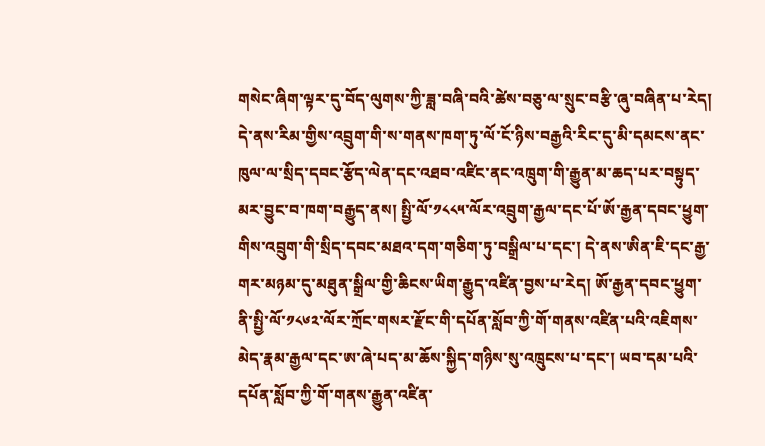གསེང་ཞིག་ལྟར་དུ་བོད་ལུགས་ཀྱི་ཟླ་བཞི་བའི་ཚེས་བཅུ་ལ་སྲུང་བརྩི་ཞུ་བཞིན་པ་རེད། དེ་ནས་རིམ་གྱིས་འབྲུག་གི་ས་གནས་ཁག་ཏུ་ལོ་ངོ་ཉིས་བརྒྱའི་རིང་དུ་མི་དམངས་ནང་ཁུལ་ལ་སྲིད་དབང་རྩོད་ལེན་དང་འཐབ་འཛིང་ནང་འཁྲུག་གི་རྒྱུན་མ་ཆད་པར་བསྟུད་མར་བྱུང་བ་ཁག་བརྒྱུད་ནས། སྤྱི་ལོ་༡༨༨༥་ལོར་འབྲུག་རྒྱལ་དང་པོ་ཨོ་རྒྱན་དབང་ཕྱུག་གིས་འབྲུག་གི་སྲིད་དབང་མཐའ་དག་གཅིག་ཏུ་བསྒྲིལ་པ་དང་། དེ་ནས་ཨིན་ཇི་དང་རྒྱ་གར་མཉམ་དུ་མཐུན་སྒྲིལ་གྱི་ཆིངས་ཡིག་རྒྱུད་འཛིན་བྱས་པ་རེད། ཨོ་རྒྱན་དབང་ཕྱུག་ནི་སྤྱི་ལོ་༡༨༦༢་ལོར་ཀྲོང་གསར་རྫོང་གི་དཔོན་སློབ་ཀྱི་གོ་གནས་འཛིན་པའི་འཇིགས་མེད་རྣམ་རྒྱལ་དང་ཨ་ཞེ་པད་མ་ཆོས་སྐྱིད་གཉིས་སུ་འཁྲུངས་པ་དང་། ཡབ་དམ་པའི་དཔོན་སློབ་ཀྱི་གོ་གནས་རྒྱུན་འཛིན་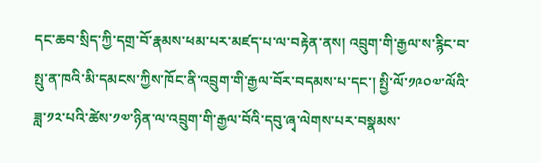དང་ཆབ་སྲིད་ཀྱི་དགྲ་བོ་རྣམས་ཕམ་པར་མཛད་པ་ལ་བརྟེན་ནས། འབྲུག་གི་རྒྱལ་ས་རྙིང་བ་སྤུ་ན་ཁའི་མི་དམངས་ཀྱིས་ཁོང་ནི་འབྲུག་གི་རྒྱལ་བོར་བདམས་པ་དང་། སྤྱི་ལོ་༡༩༠༧་ལོའི་ཟླ་༡༢་པའི་ཚེས་༡༧་ཉིན་ལ་འབྲུག་གི་རྒྱལ་བོའི་དབུ་ཞྭ་ལེགས་པར་བསྣམས་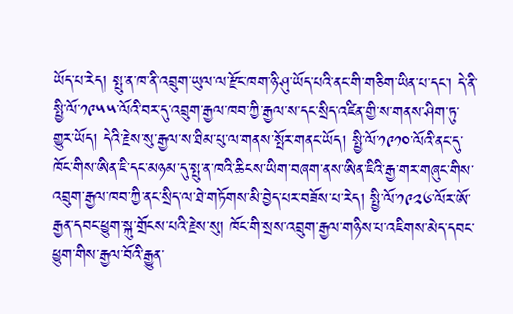ཡོད་པ་རེད། སྤུ་ན་ཁ་ནི་འབྲུག་ཡུལ་ལ་རྫོང་ཁག་ཉི་ཤུ་ཡོད་པའི་ནང་གི་གཅིག་ཡིན་པ་དང་། དེ་ནི་སྤྱི་ལོ་༡༩༥༥་ལོའི་བར་དུ་འབྲུག་རྒྱལ་ཁབ་ཀྱི་རྒྱལ་ས་དང་སྲིད་འཛིན་གྱི་ས་གནས་ཤིག་ཏུ་གྱུར་ཡོད། དེའི་རྗེས་སུ་རྒྱལ་ས་ཐིམ་པུ་ལ་གནས་སྤོར་གནང་ཡོད། སྤྱི་ལོ་༡༩༡༠་ལོའི་ནང་དུ་ཁོང་གིས་ཨིན་ཇི་དང་མཉམ་དུ་སྤུ་ན་ཁའི་ཆིངས་ཡིག་བཞག་ནས་ཨིན་ཇིའི་རྒྱ་གར་གཞུང་གིས་འབྲུག་རྒྱལ་ཁབ་ཀྱི་ནང་སྲིད་ལ་ཐེ་གཏོགས་མི་བྱེད་པར་བཟོས་པ་རེད། སྤྱི་ལོ་༡༩༢༦་ལོར་ཨོ་རྒྱན་དབང་ཕྱུག་སྐུ་གྲོངས་པའི་རྗེས་སུ། ཁོང་གི་སྲས་འབྲུག་རྒྱལ་གཉིས་པ་འཇིགས་མེད་དབང་ཕྱུག་གིས་རྒྱལ་བོའི་རྒྱུན་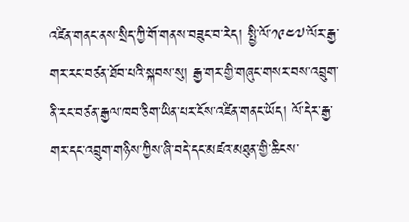འཛིན་གནང་ནས་སྲིད་ཀྱི་གོ་གནས་བཟུང་བ་རེད། སྤྱི་ལོ་༡༩༤༧་ལོར་རྒྱ་གར་རང་བཙན་ཐོབ་པའི་སྐབས་སུ། རྒྱ་གར་གྱི་གཞུང་གསར་བས་འབྲུག་ནི་རང་བཙན་རྒྱལ་ཁབ་ཅིག་ཡིན་པར་ངོས་འཛིན་གནང་ཡོད། ལོ་དེར་རྒྱ་གར་དང་འབྲུག་གཉིས་ཀྱིས་ཞི་བདེ་དང་མཛའ་མཐུན་གྱི་ཆིངས་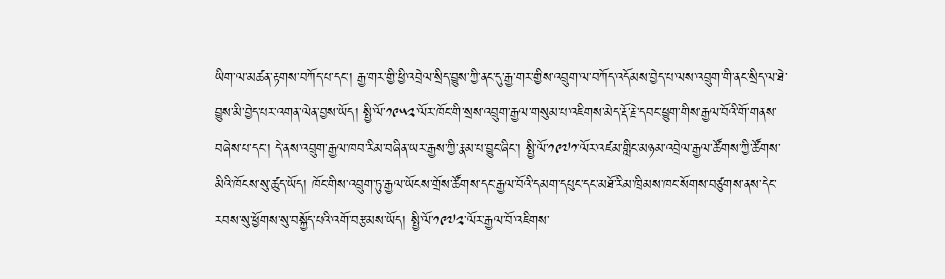ཡིག་ལ་མཚན་རྟགས་བཀོད་པ་དང་། རྒྱ་གར་གྱི་ཕྱི་འབྲེལ་སྲིད་བྱུས་ཀྱི་ནང་དུ་རྒྱ་གར་གྱིས་འབྲུག་ལ་བཀོད་འདོམས་བྱེད་པ་ལས་འབྲུག་གི་ནང་སྲིད་ལ་ཐེ་བྱུས་མི་བྱེད་པར་འགན་ལེན་བྱས་ཡོད། སྤྱི་ལོ་༡༩༥༢་ལོར་ཁོང་གི་སྲས་འབྲུག་རྒྱལ་གསུམ་པ་འཇིགས་མེད་རྡོ་རྗེ་དབང་ཕྱུག་གིས་རྒྱལ་བོའི་གོ་གནས་བཞེས་པ་དང་། དེ་ནས་འབྲུག་རྒྱལ་ཁབ་རིམ་བཞིན་ཡར་རྒྱས་ཀྱི་རྣམ་པ་བྱུང་ཞིང་། སྤྱི་ལོ་༡༩༧༡་ལོར་འཛམ་གླིང་མཉམ་འབྲེལ་རྒྱལ་ཚོགས་ཀྱི་ཚོགས་མིའི་ཁོངས་སུ་ཚུད་ཡོད། ཁོང་གིས་འབྲུག་ཏུ་རྒྱལ་ཡོངས་གྲོས་ཚོགས་དང་རྒྱལ་བོའི་དམག་དཔུང་དང་མཐོ་རིམ་ཁྲིམས་ཁང་སོགས་བཙུགས་ནས་དེང་རབས་སུ་ཕྱོགས་སུ་བསྐྱོད་པའི་འགོ་བརྩམས་ཡོད། སྤྱི་ལོ་༡༩༧༢་ལོར་རྒྱལ་བོ་འཇིགས་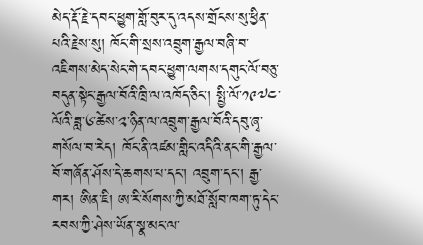མེད་རྡོ་རྗེ་དབང་ཕྱུག་གློ་བུར་དུ་འདས་གྲོངས་སུ་ཕྱིན་པའི་རྗེས་སུ། ཁོང་གི་སྲས་འབྲུག་རྒྱལ་བཞི་བ་འཇིགས་མེད་སེང་གེ་དབང་ཕྱུག་ལགས་དགུང་ལོ་བཅུ་བདུན་སྟེང་རྒྱལ་བོའི་ཁྲི་ལ་འཁོད་ཅིང་། སྤྱི་ལོ་༡༩༧༤་ལོའི་ཟླ་༦་ཚེས་༢་ཉིན་ལ་འབྲུག་རྒྱལ་བོའི་དབུ་ཞྭ་གསོལ་བ་རེད། ཁོང་ནི་འཛམ་གླིང་འདིའི་ནང་གི་རྒྱལ་བོ་གཞོན་ཤོས་དེ་ཆགས་པ་དང་། འབྲུག་དང་། རྒྱ་གར། ཨིན་ཇི། ཨ་རི་སོགས་ཀྱི་མཐོ་སློབ་ཁག་ཏུ་དེང་རབས་ཀྱི་ཤེས་ཡོན་སྣ་མང་ལ་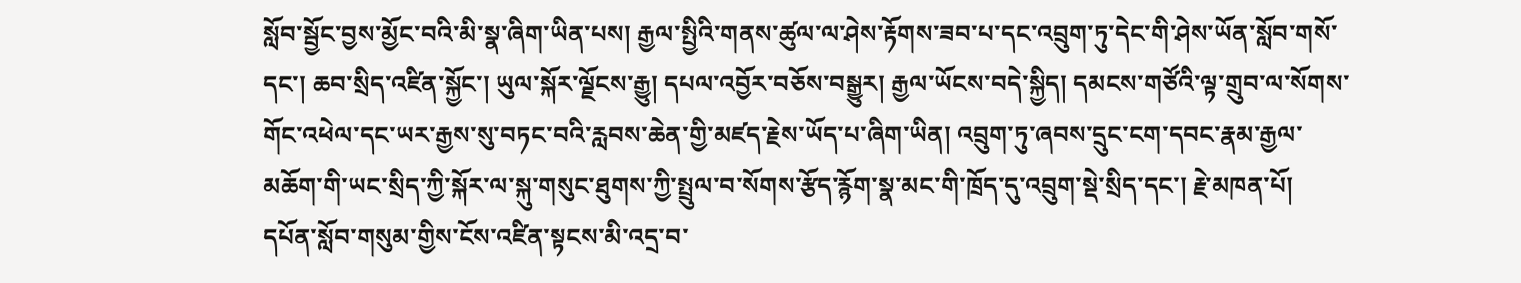སློབ་སྦྱོང་བྱས་མྱོང་བའི་མི་སྣ་ཞིག་ཡིན་པས། རྒྱལ་སྤྱིའི་གནས་ཚུལ་ལ་ཤེས་རྟོགས་ཟབ་པ་དང་འབྲུག་ཏུ་དེང་གི་ཤེས་ཡོན་སློབ་གསོ་དང་། ཆབ་སྲིད་འཛིན་སྐྱོང་། ཡུལ་སྐོར་ལྗོངས་རྒྱུ། དཔལ་འབྱོར་བཅོས་བསྒྱུར། རྒྱལ་ཡོངས་བདེ་སྐྱིད། དམངས་གཙོའི་ལྟ་གྲུབ་ལ་སོགས་གོང་འཕེལ་དང་ཡར་རྒྱས་སུ་བཏང་བའི་རླབས་ཆེན་གྱི་མཛད་རྗེས་ཡོད་པ་ཞིག་ཡིན། འབྲུག་ཏུ་ཞབས་དྲུང་ངག་དབང་རྣམ་རྒྱལ་མཆོག་གི་ཡང་སྲིད་ཀྱི་སྐོར་ལ་སྐུ་གསུང་ཐུགས་ཀྱི་སྤྲུལ་བ་སོགས་རྩོད་རྙོག་སྣ་མང་གི་ཁྲོད་དུ་འབྲུག་སྡེ་སྲིད་དང་། རྗེ་མཁན་པོ། དཔོན་སློབ་གསུམ་གྱིས་ངོས་འཛིན་སྟངས་མི་འདྲ་བ་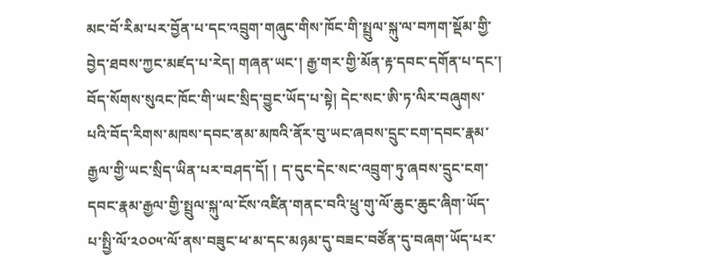མང་བོ་རིམ་པར་བྱོན་པ་དང་འབྲུག་གཞུང་གིས་ཁོང་གི་སྤྲུལ་སྐུ་ལ་བཀག་སྡོམ་གྱི་བྱེད་ཐབས་ཀྱང་མཛད་པ་རེད། གཞན་ཡང་། རྒྱ་གར་གྱི་མོན་རྟ་དབང་དགོན་པ་དང་། བོད་སོགས་སུའང་ཁོང་གི་ཡང་སྲིད་བྱུང་ཡོད་པ་སྟེ། དེང་སང་ཨི་ཏ་ལིར་བཞུགས་པའི་བོད་རིགས་མཁས་དབང་ནམ་མཁའི་ནོར་བུ་ཡང་ཞབས་དྲུང་ངག་དབང་རྣམ་རྒྱལ་གྱི་ཡང་སྲིད་ཡིན་པར་བཤད་དོ། ། ད་དུང་དེང་སང་འབྲུག་ཏུ་ཞབས་དྲུང་ངག་དབང་རྣམ་རྒྱལ་གྱི་སྤྲུལ་སྐུ་ལ་ངོས་འཛིན་གནང་བའི་ཕྲུ་གུ་ལོ་ཆུང་ཆུང་ཞིག་ཡོད་པ་སྤྱི་ལོ་༢༠༠༥་ལོ་ནས་བཟུང་ཕ་མ་དང་མཉམ་དུ་བཟང་བཙོན་དུ་བཞག་ཡོད་པར་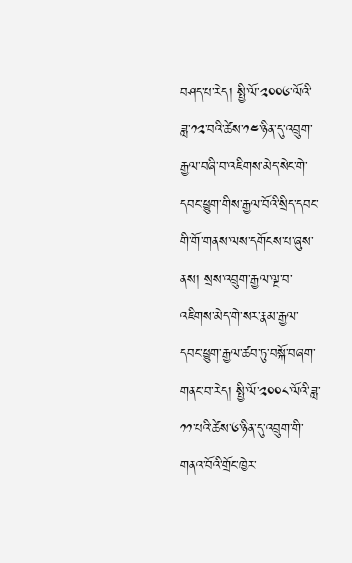བཤད་པ་རེད། སྤྱི་ལོ་༢༠༠༦་ལོའི་ཟླ་༡༢་བའི་ཚེས་༡༤་ཉིན་དུ་འབྲུག་རྒྱལ་བཞི་བ་འཇིགས་མེད་སེང་གེ་དབང་ཕྱུག་གིས་རྒྱལ་བོའི་སྲིད་དབང་གི་གོ་གནས་ལས་དགོངས་པ་ཞུས་ནས། སྲས་འབྲུག་རྒྱལ་ལྔ་བ་འཇིགས་མེད་གེ་སར་རྣམ་རྒྱལ་དབང་ཕྱུག་རྒྱལ་ཚབ་ཏུ་བསྐོ་བཞག་གནང་བ་རེད། སྤྱི་ལོ་༢༠༠༨་ལོའི་ཟླ་༡༡་པའི་ཚེས་༦་ཉིན་དུ་འབྲུག་གི་གནའ་བོའི་གྲོང་ཁྱེར་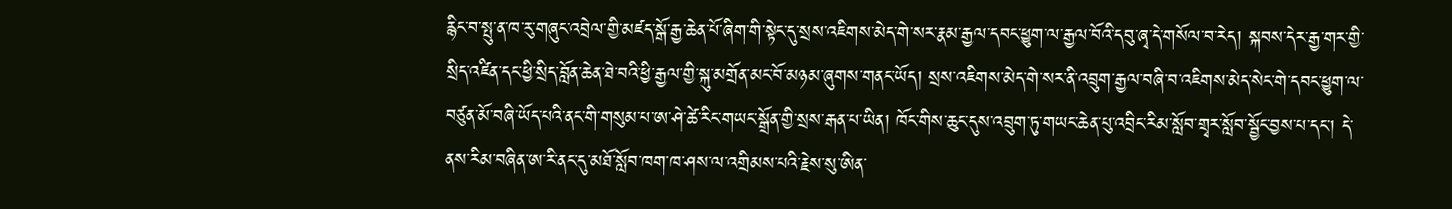རྙིང་བ་སྤུ་ན་ཁ་རུ་གཞུང་འབྲེལ་གྱི་མཛད་སྒོ་རྒྱ་ཆེན་པོ་ཞིག་གི་སྟེང་དུ་སྲས་འཇིགས་མེད་གེ་སར་རྣམ་རྒྱལ་དབང་ཕྱུག་ལ་རྒྱལ་བོའི་དབུ་ཞྭ་དེ་གསོལ་བ་རེད། སྐབས་དེར་རྒྱ་གར་གྱི་སྲིད་འཛིན་དང་ཕྱི་སྲིད་བློན་ཆེན་ཐེ་བའི་ཕྱི་རྒྱལ་གྱི་སྐུ་མགྲོན་མང་བོ་མཉམ་ཞུགས་གནང་ཡོད། སྲས་འཇིགས་མེད་གེ་སར་ནི་འབྲུག་རྒྱལ་བཞི་བ་འཇིགས་མེད་སེང་གེ་དབང་ཕྱུག་ལ་བཙུན་མོ་བཞི་ཡོད་པའི་ནང་གི་གསུམ་པ་ཨ་ཤེ་ཚེ་རིང་གཡང་སྒྲོན་གྱི་སྲས་རྒན་པ་ཡིན། ཁོང་གིས་ཆུང་དུས་འབྲུག་ཏུ་གཡང་ཆེན་པུ་འབྲིང་རིམ་སློབ་གྲྭར་སློབ་སྦྱོང་བྱས་པ་དང་། དེ་ནས་རིམ་བཞིན་ཨ་རི་ནང་དུ་མཐོ་སློབ་ཁག་ཁ་ཤས་ལ་འགྲིམས་པའི་རྗེས་སུ་ཨིན་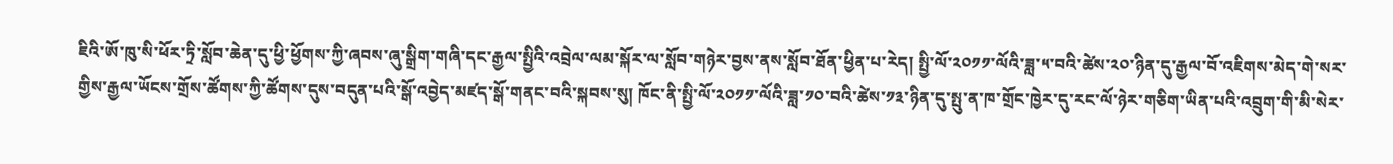ཇིའི་ཨོ་ཁུ་སི་ཕོར་ཏྲི་སློབ་ཆེན་དུ་ཕྱི་ཕྱོགས་ཀྱི་ཞབས་ཞུ་སྒྲིག་གཞི་དང་རྒྱལ་སྤྱིའི་འབྲེལ་ལམ་སྐོར་ལ་སློབ་གཉེར་བྱས་ནས་སློབ་ཐོན་ཕྱིན་པ་རེད། སྤྱི་ལོ་༢༠༡༡་ལོའི་ཟླ་༥་བའི་ཚེས་༢༠་ཉིན་དུ་རྒྱལ་བོ་འཇིགས་མེད་གེ་སར་གྱིས་རྒྱལ་ཡོངས་གྲོས་ཚོགས་ཀྱི་ཚོགས་དུས་བདུན་པའི་སྒོ་འབྱེད་མཛད་སྒོ་གནང་བའི་སྐབས་སུ། ཁོང་ནི་སྤྱི་ལོ་༢༠༡༡་ལོའི་ཟླ་༡༠་བའི་ཚེས་༡༣་ཉིན་དུ་སྤུ་ན་ཁ་གྲོང་ཁྱེར་དུ་རང་ལོ་ཉེར་གཅིག་ཡིན་པའི་འབྲུག་གི་མི་སེར་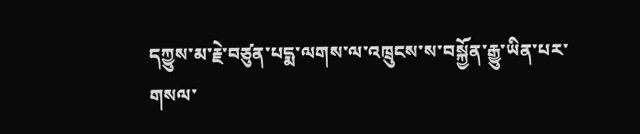དཀྱུས་མ་རྗེ་བཙུན་པདྨ་ལགས་ལ་འཁྲུངས་ས་བསྐྱོན་རྒྱུ་ཡིན་པར་གསལ་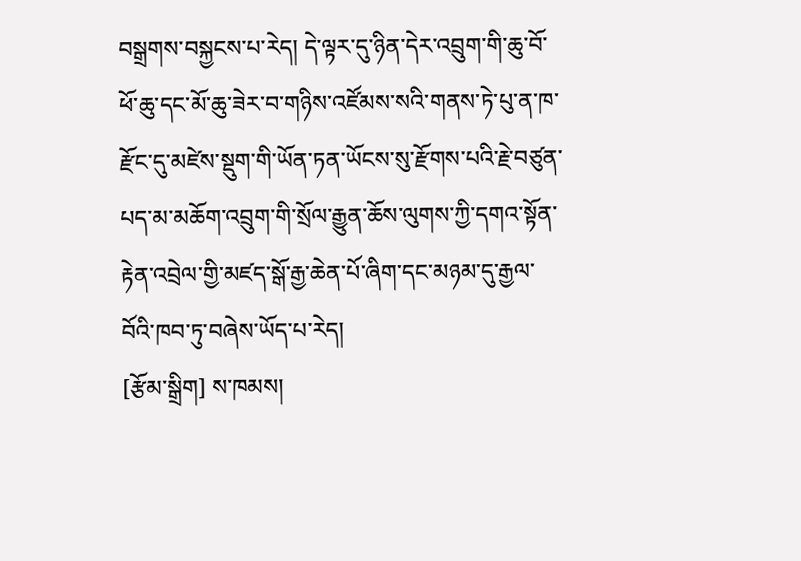བསྒྲགས་བསྐྱངས་པ་རེད། དེ་ལྟར་དུ་ཉིན་དེར་འབྲུག་གི་ཆུ་བོ་ཕོ་ཆུ་དང་མོ་ཆུ་ཟེར་བ་གཉིས་འཛོམས་སའི་གནས་ཏེ་པུ་ན་ཁ་རྫོང་དུ་མཛེས་སྡུག་གི་ཡོན་ཏན་ཡོངས་སུ་རྫོགས་པའི་རྗེ་བཙུན་པད་མ་མཆོག་འབྲུག་གི་སྲོལ་རྒྱུན་ཆོས་ལུགས་ཀྱི་དགའ་སྟོན་རྟེན་འབྲེལ་གྱི་མཛད་སྒོ་རྒྱ་ཆེན་པོ་ཞིག་དང་མཉམ་དུ་རྒྱལ་བོའི་ཁབ་ཏུ་བཞེས་ཡོད་པ་རེད།
[རྩོམ་སྒྲིག] ས་ཁམས།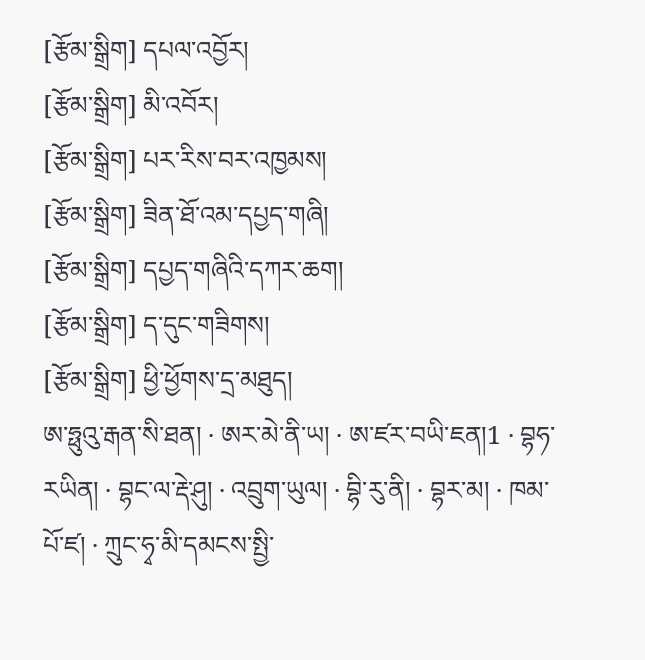[རྩོམ་སྒྲིག] དཔལ་འབྱོར།
[རྩོམ་སྒྲིག] མི་འབོར།
[རྩོམ་སྒྲིག] པར་རིས་བར་འཁྱམས།
[རྩོམ་སྒྲིག] ཟིན་ཐོ་འམ་དཔྱད་གཞི།
[རྩོམ་སྒྲིག] དཔྱད་གཞིའི་དཀར་ཆག།
[རྩོམ་སྒྲིག] ད་དུང་གཟིགས།
[རྩོམ་སྒྲིག] ཕྱི་ཕྱོགས་དྲ་མཐུད།
ཨ་ཧྥུའུ་རྒན་སི་ཐན། · ཨར་མེ་ནི་ཡ། · ཨ་ཛར་བཡི་ཇན།1 · བྷཧ་རཡིན། · བྷང་ལ་རྡེ་ཤུ། · འབྲུག་ཡུལ། · བྷི་རུ་ནི། · བྷར་མ། · ཁམ་པོ་ཛ། · ཀྲུང་ཧྭ་མི་དམངས་སྤྱི་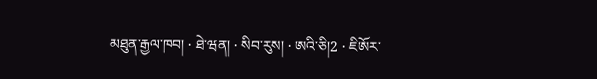མཐུན་རྒྱལ་ཁབ། · ཐེ་ཝན། · སིབ་རུས། · ཨའི་ཅི།2 · ཇིཨོར་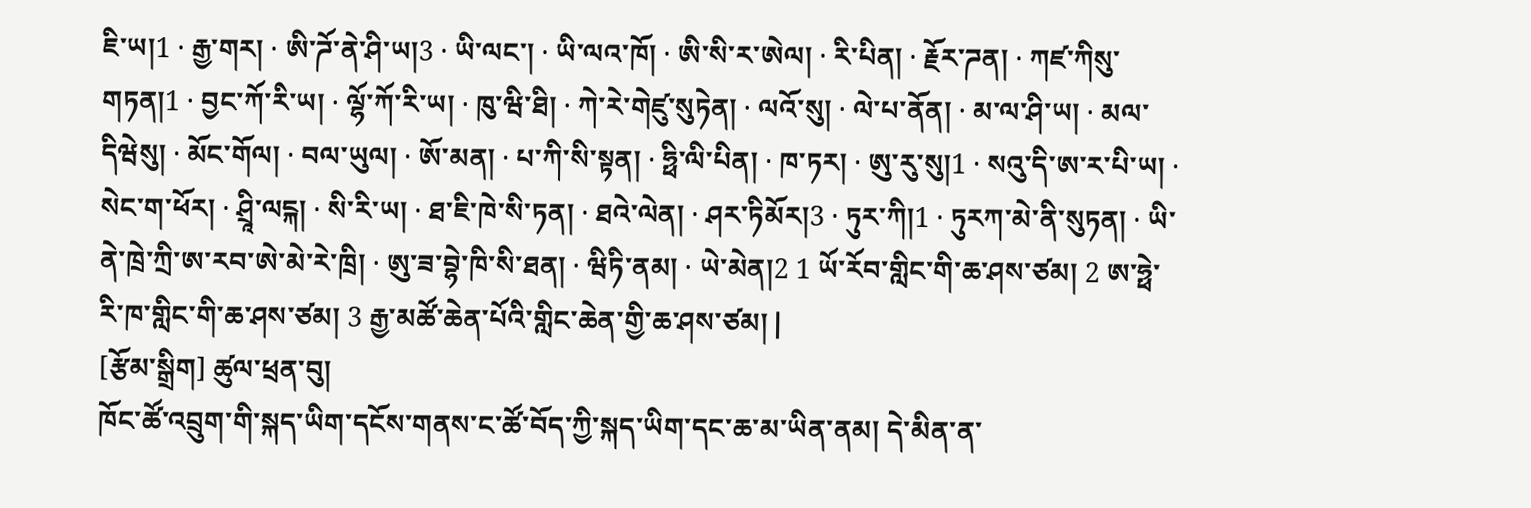ཇི་ཡ།1 · རྒྱ་གར། · ཨི་ཌོ་ནེ་ཤི་ཡ།3 · ཡི་ལང་། · ཡི་ལའ་ཁོ། · ཨི་སི་ར་ཨེལ། · རི་པིན། · རྗོར་ཌན། · ཀཛ་ཀིསུ་གཏན།1 · བྱང་ཀོ་རི་ཡ། · ལྷོ་ཀོ་རི་ཡ། · ཁུ་ཝི་ཐི། · ཀེ་རེ་གེཛུ་སུཏེན། · ལའོ་སུ། · ལེ་པ་ནོན། · མ་ལ་ཤི་ཡ། · མལ་དིཝེསུ། · མོང་གོལ། · བལ་ཡུལ། · ཨོ་མན། · པ་ཀི་སི་སྟན། · ཧྥི་ལི་པིན། · ཁ་ཏར། · ཨུ་རུ་སུ།1 · སའུ་དི་ཨ་ར་པི་ཡ། · སེང་ག་ཕོར། · ཤྲཱི་ལངྐ། · སི་རི་ཡ། · ཐ་ཇི་ཁེ་སི་ཏན། · ཐའེ་ལེན། · ཤར་ཏིམོར།3 · ཏུར་ཀི།1 · ཏུརཀ་མེ་ནི་སུཏན། · ཡི་ནེ་ཁྲེ་ཀྲི་ཨ་རབ་ཨེ་མེ་རེ་ཁྲི། · ཨུ་ཟ་བྷེ་ཁི་སི་ཐན། · ཝིཏི་ནམ། · ཡེ་མེན།2 1 ཡོ་རོབ་གླིང་གི་ཆ་ཤས་ཙམ། 2 ཨ་ཧྥེ་རི་ཁ་གླིང་གི་ཆ་ཤས་ཙམ། 3 རྒྱ་མཚོ་ཆེན་པོའི་གླིང་ཆེན་གྱི་ཆ་ཤས་ཙམ། |
[རྩོམ་སྒྲིག] ཚུལ་ཕྲན་བུ།
ཁོང་ཚོ་འབྲུག་གི་སྐད་ཡིག་དངོས་གནས་ང་ཚོ་བོད་ཀྱི་སྐད་ཡིག་དང་ཆ་མ་ཡིན་ནམ། དེ་མིན་ན་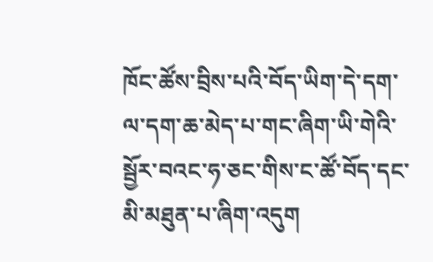ཁོང་ཚོས་བྲིས་པའི་བོད་ཡིག་དེ་དག་ལ་དག་ཆ་མེད་པ་གང་ཞིག་ཡི་གེའི་སྦྱོར་བའང་ཧ་ཅང་གིས་ང་ཚོ་བོད་དང་མི་མཐུན་པ་ཞིག་འདུག